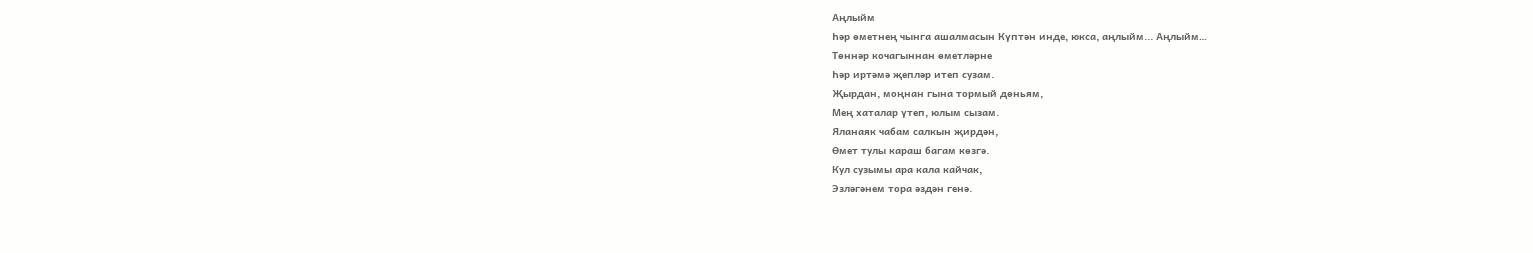Аңлыйм
Һәр өметнең чынга ашалмасын Күптән инде, юкса, аңлыйм... Аңлыйм…
Төннәр кочагыннан өметләрне
Һәр иртәмә җепләр итеп сузам.
Җырдан, моңнан гына тормый дөньям,
Мең хаталар үтеп, юлым сызам.
Яланаяк чабам салкын җирдән,
Өмет тулы караш багам көзгә.
Кул сузымы ара кала кайчак,
Эзләгәнем тора әздән генә.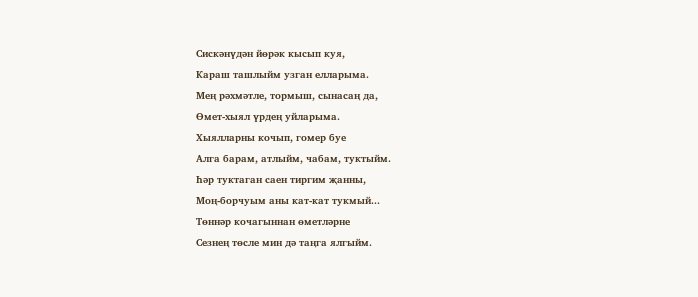Сискәнүдән йөрәк кысып куя,
Караш ташлыйм узган елларыма.
Мең рәхмәтле, тормыш, сынасаң да,
Өмет-хыял үрдең уйларыма.
Хыялларны кочып, гомер буе
Алга барам, атлыйм, чабам, туктыйм.
Һәр туктаган саен тиргим җанны,
Моң-борчуым аны кат-кат тукмый...
Төннәр кочагыннан өметләрне
Сезнең төсле мин дә таңга ялгыйм.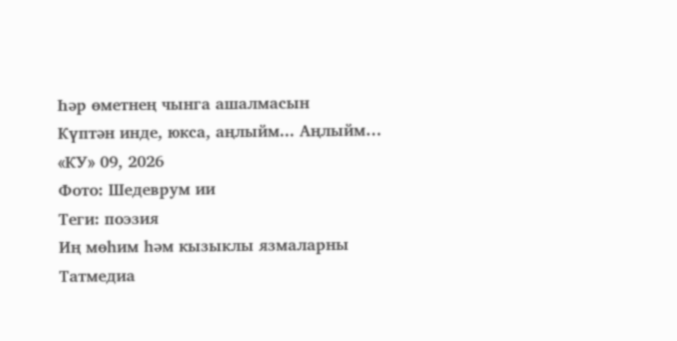Һәр өметнең чынга ашалмасын
Күптән инде, юкса, аңлыйм... Аңлыйм…
«КУ» 09, 2026
Фото: Шедеврум ии
Теги: поэзия
Иң мөһим һәм кызыклы язмаларны Татмедиа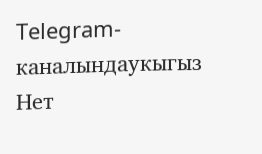Telegram-каналындаукыгыз
Нет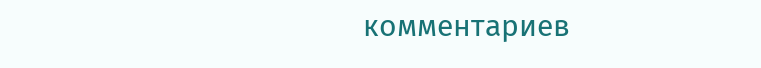комментариев